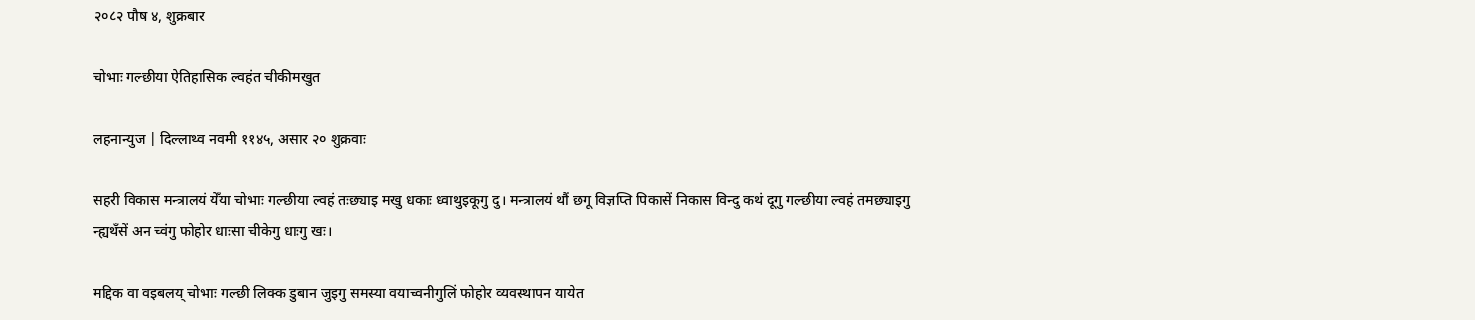२०८२ पौष ४, शुक्रबार

चोभाः गल्छीया ऐतिहासिक ल्वहंत चीकीमखुत

लहनान्युज | दिल्लाथ्व नवमी ११४५, असार २० शुक्रवाः

सहरी विकास मन्त्रालयं येँया चोभाः गल्छीया ल्वहं तःछ्याइ मखु धकाः ध्वाथुइकूगु दु। मन्त्रालयं थौं छगू विज्ञप्ति पिकासें निकास विन्दु कथं दूगु गल्छीया ल्वहं तमछ्याइगु न्ह्यथँसें अन च्वंगु फोहोर धाःसा चीकेगु धाःगु खः।

मद्दिक वा वइबलय् चोभाः गल्छी लिक्क डुबान जुइगु समस्या वयाच्वनीगुलिं फोहोर व्यवस्थापन यायेत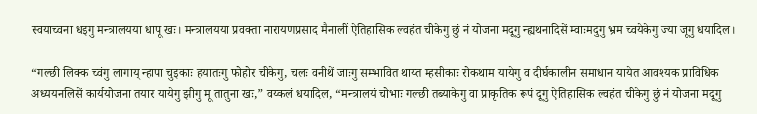स्वयाच्वना धइगु मन्त्रालयया धापू खः। मन्त्रालयया प्रवक्ता नारायणप्रसाद मैनालीं ऐतिहासिक ल्वहंत चीकेगु छुं नं योजना मदूगु न्ह्यथनादिसें म्वाःमदुगु भ्रम च्वयेकेगु ज्या जूगु धयादिल।

“गल्छी लिक्क च्वंगु लागाय् न्हापा चुइकाः हयातःगु फोहोर चीकेगु, चलः वनीथें जाःगु सम्भावित थाय्त म्हसीकाः रोकथाम यायेगु व दीर्घकालीन समाधान यायेत आवश्यक प्राविधिक अध्ययनलिसें कार्ययोजना तयार यायेगु झीगु मू तातुना खः,” वय्कलं धयादिल, “मन्त्रालयं चोभाः गल्छी तब्याकेगु वा प्राकृतिक रूपं दूगु ऐतिहासिक ल्वहंत चीकेगु छुं नं योजना मदूगु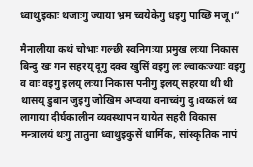ध्वाथुइकाः थजाःगु ज्याया भ्रम च्वयेकेगु धइगु पाय्छि मजू।”

मैनालीया कथं चोभाः गल्छी स्वनिगःया प्रमुख लःया निकास बिन्दु खः गन सहरय् दूगु दक्व खुसिं वइगु लः ल्वाकःज्याः वइगु व वाः वइगु इलय् लःया निकास पनीगु इलय् सहरया थी थी थासय् डुबान जुइगु जोखिम अप्वया वनाच्वंगु दु।वय्कलं थ्व लागाया दीर्घकालीन व्यवस्थापन यायेत सहरी विकास मन्त्रालयं थःगु तातुना ध्वाथुइकुसें धार्मिक, सांस्कृतिक नापं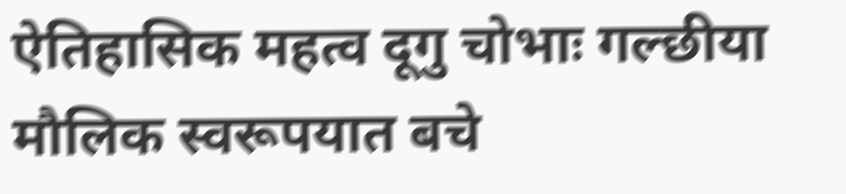ऐतिहासिक महत्व दूगु चोभाः गल्छीया मौलिक स्वरूपयात बचे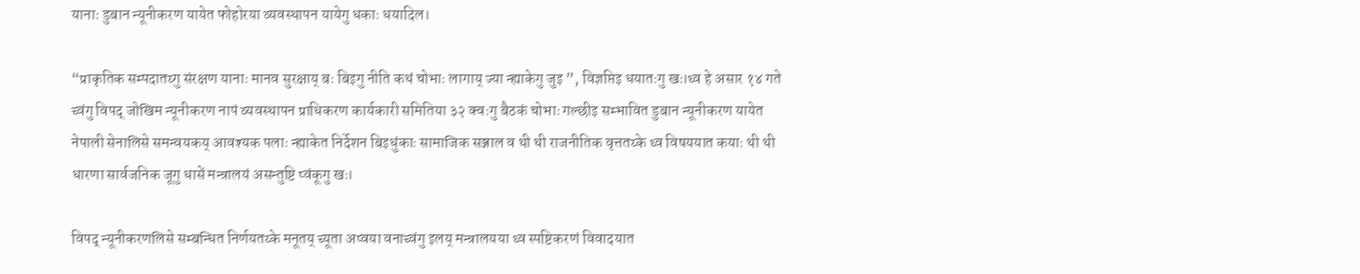यानाः डुबान न्यूनीकरण यायेत फोहोरया व्यवस्थापन यायेगु धकाः धयादिल।

“प्राकृतिक सम्पदातय्गु संरक्षण यानाः मानव सुरक्षाय् बः बिइगु नीति कथं चोभाः लागाय् ज्या न्ह्याकेगु जुइ ”, विज्ञप्तिइ धयातःगु खः।थ्व हे असार १४ गते च्वंगु विपद् जोखिम न्यूनीकरण नापं व्यवस्थापन प्राधिकरण कार्यकारी समितिया ३२ क्वःगु बैठकं चोभाः गल्छीइ सम्भावित डुबान न्यूनीकरण यायेत नेपाली सेनालिसे समन्वयकय् आवश्यक पलाः न्ह्याकेत निर्देशन बिइधुंकाः सामाजिक सञ्जाल व थी थी राजनीतिक वृत्ततय्के थ्व विषययात कयाः थी थी धारणा सार्वजनिक जूगु धासें मन्त्रालयं असन्तुष्टि प्वंकूगु खः।

विपद् न्यूनीकरणलिसे सम्बन्धित निर्णयतय्के मनूतय् च्यूता अप्वया वनाच्वंगु इलय् मन्त्रालयया थ्व स्पष्टिकरणं विवादयात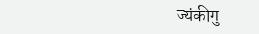ज्यंकीगु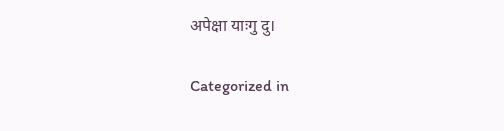अपेक्षा याःगु दु।

Categorized in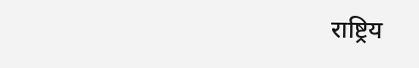राष्ट्रिय